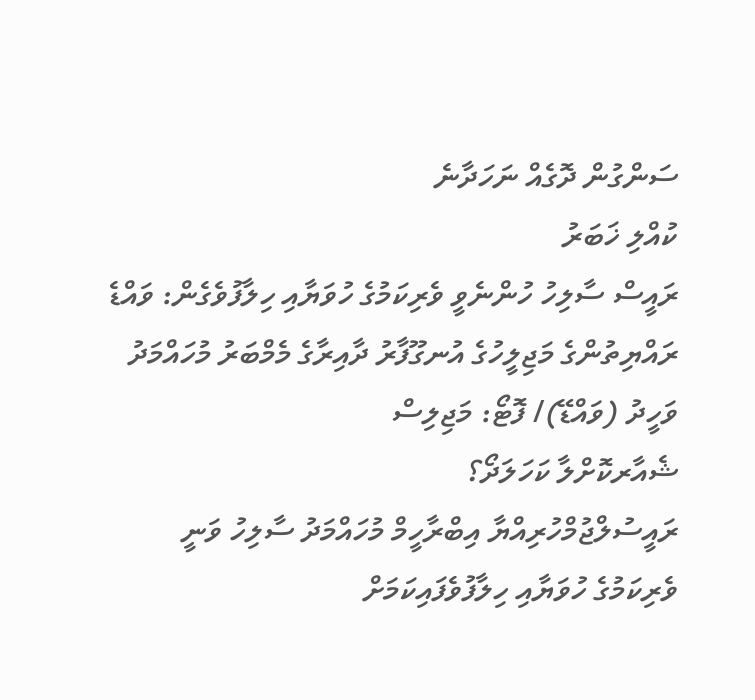ސަންގުން ދޮގެއް ނަހަދާނެ
ކުއްލި ޚަބަރު
ރައީސް ސާލިހު ހުންނެވީ ވެރިކަމުގެ ހުވަޔާއި ހިލާފުވެގެން: ވައްޑެ
ރައްޔިތުންގެ މަޖިލީހުގެ އުނގޫފާރު ދާއިރާގެ މެމްބަރު މުހައްމަދު ވަހީދު (ވައްޑޭ)/ ފޮޓޯ: މަޖިލިސް
ޝެއާރކޮށްލާ ކަހަލަދޯ؟
ރައީސުލްޖުމްހުރިއްޔާ އިބްރާހީމް މުހައްމަދު ސާލިހު ވަނީ ވެރިކަމުގެ ހުވަޔާއި ހިލާފުވެފައިކަމަށް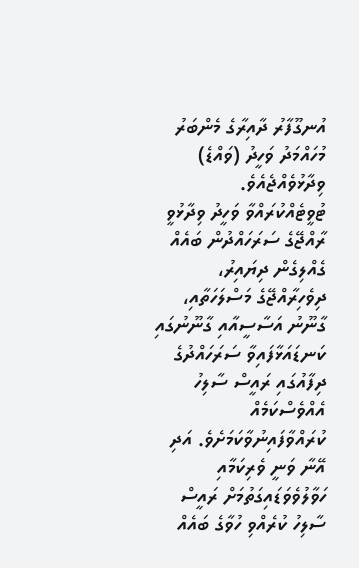އުނގޫފާރު ދާއިރާގެ މެންބަރު މުހައްމަދު ވަހީދު (ވައްޑެ) ވިދާޅުވެއްޖެއެވެ.
ޓުވީޓެއްކުރައްވާ ވަހީދު ވިދާޅުވީ ރާއްޖޭގެ ސަރަހައްދުން ބައެއް ގެއްލިގެން ދިޔައިރު، ދިވެހިރާއްޖޭގެ މަސްލަހަތާއި، ގާނޫނު އަސާސީއާއި ގާނޫނުގައި ކަނޑައަޅާފައިވާ ސަރަހައްދުގެ ދިފާއުގައި ރައީސް ސާލިހު އެއްވެސްކަމެއް ކުރައްވާފައިނުވާކަމަށެވެ. އަދި އޭނާ ވަނީ ވެރިކަމާއި ހަވާލުވެވަޑައިގަތުމަށް ރައީސް ސާލިހު ކުރެއްވި ހުވާގެ ބައެއް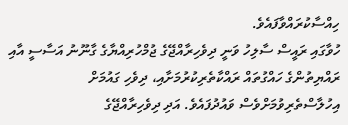ހިއްސާކުރައްވާފައެވެ.
ހުވާގައި ރައީސް ސާލިހު ވަނީ ދިވެހިރާއްޖޭގެ ޖުމްހުރިއްޔާގެ ގާނޫނު އަސާސީ އާއި ރައްޔިތުންގެ ހައްގުތައް ރައްކާތެރިކުރުމަށާއި، ދިވެހި ގައުމަށް އިހުލާސްތެރިވުމަށްވެސް ވައުދުފައެވެ. އަދި ދިވެހިރާއްޖޭގެ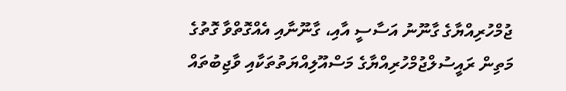ޖުމްހުރިއްޔާގެ ގާނޫނު އަސާސީ އާއި، ގާނޫނާއި އެއްގޮތްވާ ގޮތުގެ މަތިން ރައީސުލްޖުމްހުރިއްޔާގެ މަސްއޫލިއްޔަތުތަކާއި ވާޖިބުތައް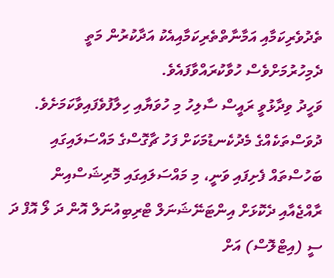ތެދުވެރިކަމާއި އަމާނާތްތެރިކަމާއިއެކު އަދާކުރުން މަތީ ދެމިހުރުމަށްވެސް ހުވާކުރައްވާފައެވެ.
ވަހީދު ވިދާޅުވީ ރައީސް ސާލިހު މި ހުވަޔާއި ހިލާފުވެފައިވާކަމަށެވެ.
ދުވަސްތަކެއްގެ މެދުކެނޑުމަކަށް ފަހު ޗާގޮސްގެ މައްސަލައިގައި ބަހުސްތައް ފެށިފައި ވަނީ، މި މައްސަލައިގައި މޮރިޝަސްއިން ރާއްޖެއާއި ދެކޮޅަށް އިންޓަނޭޝަނަލް ޓްރިބިއުނަލް އޮން ދަ ލޯ އޮފް ދަ ސީ (އިޓްލޮސް) އަށް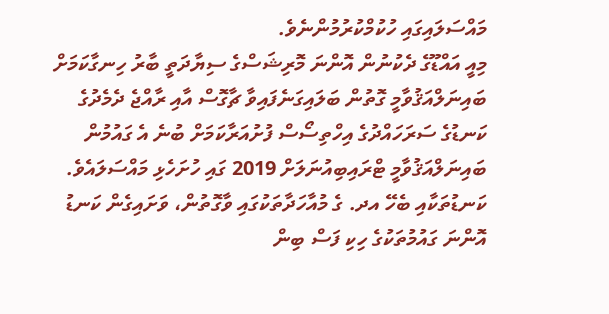މައްސަލައިގައި ހުކުމްކުރުމުންނެވެ.
މިއީ އައްޑޫގެ ދެކުނުން އޮންނަ މޮރިޝަސްގެ ސިޔާދަތީ ބާރު ހިނގާކަމަށް ބައިނަލްއަޤުވާމީ ގޮތުން ބަލައިގަނެފައިވާ ޗާގޮސް އާއި ރާއްޖެ ދެމެދުގެ ކަނޑުގެ ސަރަހައްދުގެ އިހްތިސޯސް ފުށުއަރާކަމަށް ބުނެ އެ ގައުމުން ބައިނަލްއަޤުވާމީ ޓްރައިބިއުނަލަށް 2019 ގައި ހުށަހެޅި މައްސަލައެވެ. ކަނޑުތަކާއި ބެހޭ އދ. ގެ މުއާހަދާތަކުގައި ވާގޮތުން، ވަށައިގެން ކަނޑު އޮންނަ ގައުމުތަކުގެ ހިކި ފަސް ބިން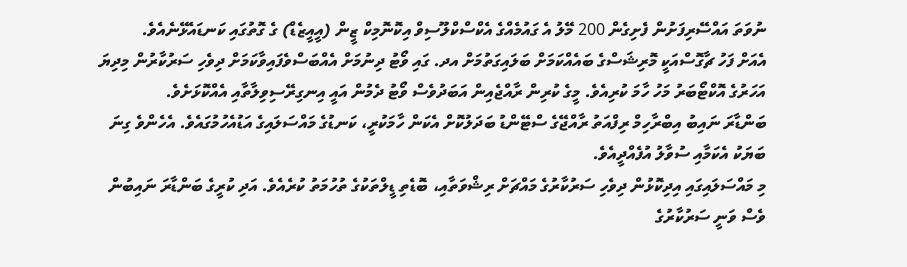ނުވަތަ އައްސޭރިފަށުން ފެށިގެން 200 މޭލު އެ ގައުމެއްގެ އެކްސްކްލޫސިވް އިކޮނޮމިކް ޒީން (އީއީޒެޑް) ގެ ގޮތުގައި ކަނޑައެޅޭނެއެވެ.
އެއަށް ފަހު ޗާގޮސްއަކީ މޮރިޝަސްގެ ބައެއްކަމަށް ބަލައިގަތުމަށް އދ. ގައި ވޯޓު ދިނުމަށް އެއްބަސްވެފައިވާކަމަށް ދިވެހި ސަރުކާރުން މިދިޔަ އަހަރުގެ އޮކްޓޯބަރު މަހު ހާމަ ކުރިއެވެ. މީގެ ކުރިން ރާއްޖެއިން އަބަދުވެސް ވޯޓު ދެމުން އައީ އިނގިރޭސިވިލާތާއި އެއްކޮޅަށެވެ.
ބަންޑާރަ ނައިބު އިބްރާހިމް ރިފްއަތު ރާއްޖޭގެ ސްޓޭންޑު ބަދަލުކޮށް އެކަން ހާމަކުރީ، ކަނޑުގެ މައްސަލައިގެ އަޑުއެހުމުގައެވެ. އެހެންވެ ގިނަ ބަޔަކު އެކަމާއި ސުވާލު އުފެއްދީއެވެ.
މި މައްސަލައިގައި އިދިކޮޅުން ދިވެހި ސަރުކާރުގެ މައްޗަށް ރިޝްވަތާއި، ބޮޑެތި ޑީލްތަކުގެ ތުހުމަތު ކުރެއެވެ. އަދި ކުރީގެ ބަންޑާރަ ނައިބުން ވެސް ވަނީ ސަރުކާރުގެ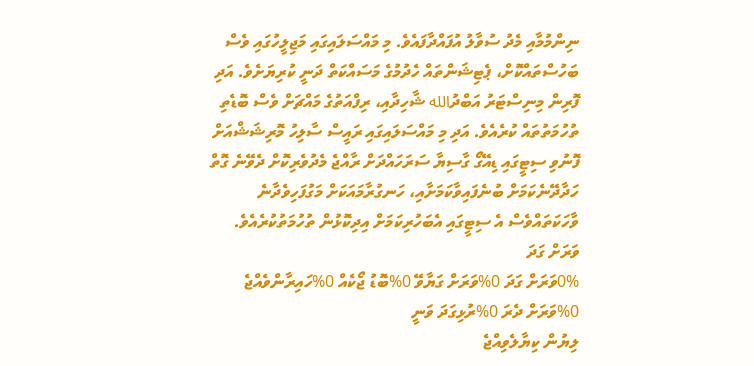ނިންމުމާއި މެދު ސުވާލު އުފައްދާފައެވެ. މި މައްސަލައިގައި މަޖިލީހުގައި ވެސް ބަހުސްތައްކޮށް، ޕެޓިޝަންތައް ހެދުމުގެ މަސައްކަތް ދަނީ ކުރިޔަށެވެ. އަދި ފޮރިން މިނިސްޓަރު އަބްދުالله ޝާހިދާއި، ރިފްއަތުގެ މައްޗަށް ވެސް ބޮޑެތި ތުހުމަތުތައް ކުރެއެވެ. އަދި މި މައްސަލައިގައި ރައީސް ސާލިހު މޮރިޝަޝްއަށް ފޮނުވި ސިޓީގައި ޑިއޭގޯ ގާސިޔާ ސަރަހައްދަށް ރާއްޖެ މެދުވެރިކޮށް ދެވޭނެ ގޮތް ހަދާދޭނެކަމަށް ބުނެފައިވާކަމަށާއި، ހަނގުރާމައަކަށް މަގުފަހިވެދާނެ ވާހަކަތައްވެސް އެ ސިޓީގައި އެބަހުރިކަމަށް އިދިކޮޅުން ތުހުމަތުކުރެއެވެ.
ވަރަށް ގަދަ
0%ވަރަށް ގަދަ 0%ވަރަށް ގަޔާވޭ 0%ބޮޑު ޖޯކެއް 0%ހައިރާންވެއްޖެ 0%ވަރަށް ދެރަ 0%ރުޅިގަދަ ވަނީ
ލިޔުން ކިޔާލެވިއްޖެ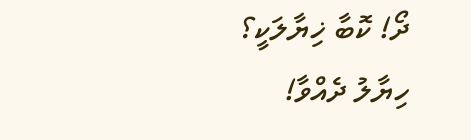ދޯ! ކޮބާ ޚިޔާލަކީ؟
ހިޔާލު ދެއްވާ!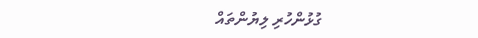ގުޅުންހުރި ލިޔުންތައް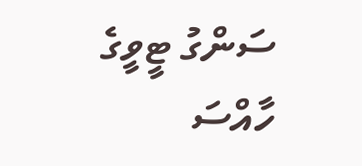ސަންގު ޓީވީގެ ހާއްސަ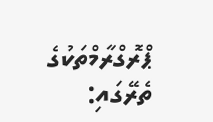ޕްރޮގްރާމްތަކުގެ ތެރޭގައި: